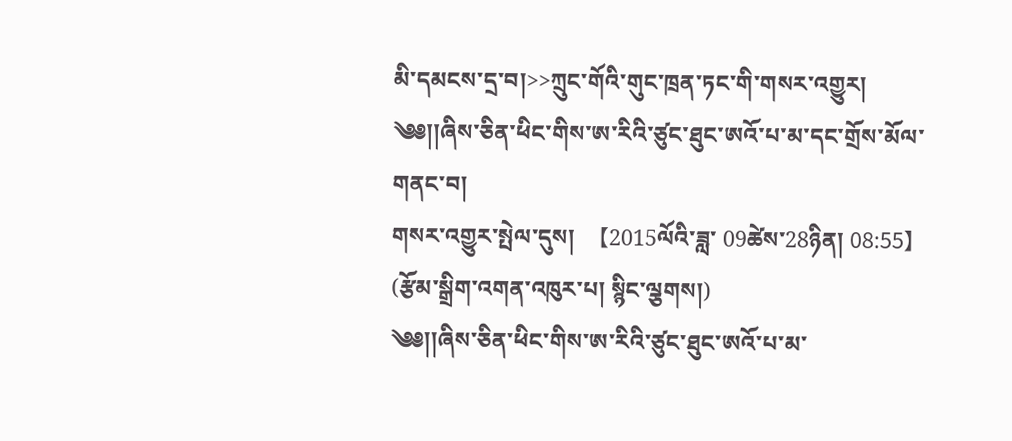མི་དམངས་དྲ་བ།>>ཀྲུང་གོའི་གུང་ཁྲན་ཏང་གི་གསར་འགྱུར།
༄༅།།ཞིས་ཅིན་ཕིང་གིས་ཨ་རིའི་ཙུང་ཐུང་ཨའོ་པ་མ་དང་གྲོས་མོལ་གནང་བ།
གསར་འགྱུར་སྤེལ་དུས།  【2015ལོའི་ཟླ་ 09ཚེས་28ཉིན། 08:55】   (རྩོམ་སྒྲིག་འགན་འཁུར་པ། སྙིང་ལྕགས།)
༄༅།།ཞིས་ཅིན་ཕིང་གིས་ཨ་རིའི་ཙུང་ཐུང་ཨའོ་པ་མ་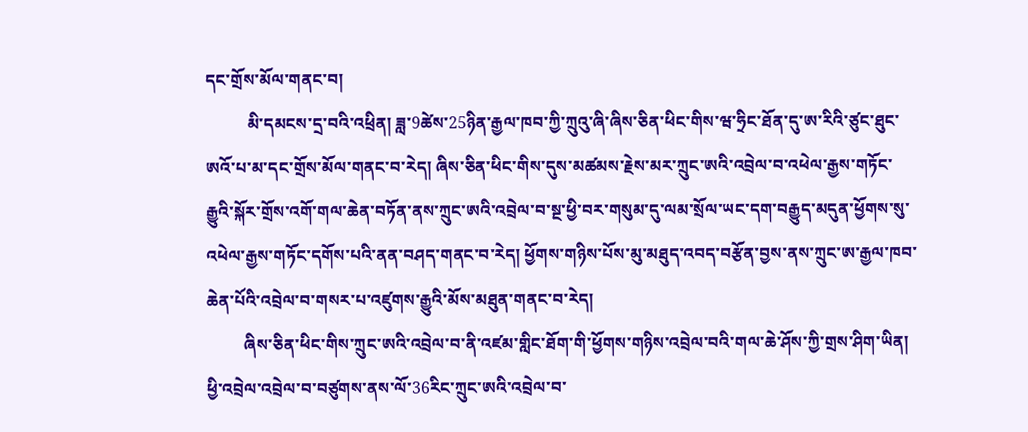དང་གྲོས་མོལ་གནང་བ།
          མི་དམངས་དྲ་བའི་འཕྲིན། ཟླ་9ཚེས་25ཉིན་རྒྱལ་ཁབ་ཀྱི་ཀྲུའུ་ཞི་ཞིས་ཅིན་ཕིང་གིས་ཝ་ཧྲིང་ཐོན་དུ་ཨ་རིའི་ཙུང་ཐུང་ཨའོ་པ་མ་དང་གྲོས་མོལ་གནང་བ་རེད། ཞིས་ཅིན་ཕིང་གིས་དུས་མཚམས་རྗེས་མར་ཀྲུང་ཨའི་འབྲེལ་བ་འཕེལ་རྒྱས་གཏོང་རྒྱུའི་སྐོར་གྲོས་འགོ་གལ་ཆེན་བཏོན་ནས་ཀྲུང་ཨའི་འབྲེལ་བ་སྔ་ཕྱི་བར་གསུམ་དུ་ལམ་སྲོལ་ཡང་དག་བརྒྱུད་མདུན་ཕྱོགས་སུ་འཕེལ་རྒྱས་གཏོང་དགོས་པའི་ནན་བཤད་གནང་བ་རེད། ཕྱོགས་གཉིས་པོས་མུ་མཐུད་འབད་བརྩོན་བྱས་ནས་ཀྲུང་ཨ་རྒྱལ་ཁབ་ཆེན་པོའི་འབྲེལ་བ་གསར་པ་འཛུགས་རྒྱུའི་མོས་མཐུན་གནང་བ་རེད།
         ཞིས་ཅིན་ཕིང་གིས་ཀྲུང་ཨའི་འབྲེལ་བ་ནི་འཛམ་གླིང་ཐོག་གི་ཕྱོགས་གཉིས་འབྲེལ་བའི་གལ་ཆེ་ཤོས་ཀྱི་གྲས་ཤིག་ཡིན། ཕྱི་འབྲེལ་འབྲེལ་བ་བཙུགས་ནས་ལོ་36རིང་ཀྲུང་ཨའི་འབྲེལ་བ་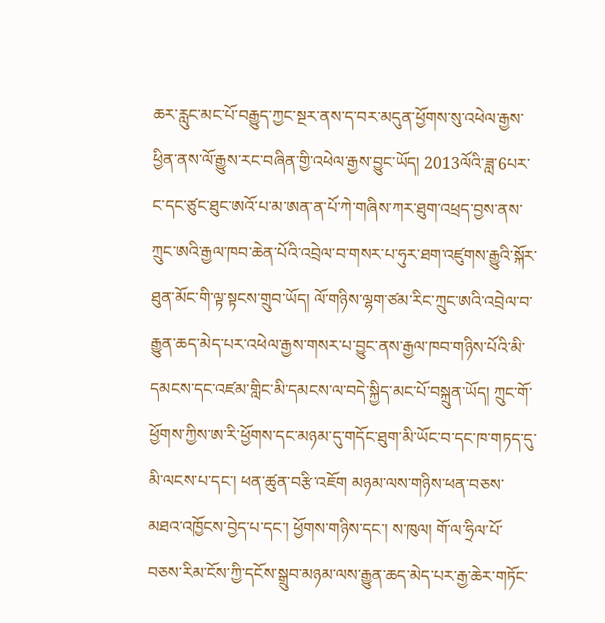ཆར་རླུང་མང་པོ་བརྒྱུད་ཀྱང་སྔར་ནས་ད་བར་མདུན་ཕྱོགས་སུ་འཕེལ་རྒྱས་ཕྱིན་ནས་ལོ་རྒྱུས་རང་བཞིན་གྱི་འཕེལ་རྒྱས་བྱུང་ཡོད། 2013ལོའི་ཟླ་6པར་ང་དང་ཙུང་ཐུང་ཨའོ་པ་མ་ཨན་ན་པོ་ཀེ་གཞིས་ཀར་ཐུག་འཕྲད་བྱས་ནས་ཀྲུང་ཨའི་རྒྱལ་ཁབ་ཆེན་པོའི་འབྲེལ་བ་གསར་པ་ཧུར་ཐག་འཛུགས་རྒྱུའི་སྐོར་ཐུན་མོང་གི་ལྟ་སྟངས་གྲུབ་ཡོད། ལོ་གཉིས་ལྷག་ཙམ་རིང་ཀྲུང་ཨའི་འབྲེལ་བ་རྒྱུན་ཆད་མེད་པར་འཕེལ་རྒྱས་གསར་པ་བྱུང་ནས་རྒྱལ་ཁབ་གཉིས་པོའི་མི་དམངས་དང་འཛམ་གླིང་མི་དམངས་ལ་བདེ་སྐྱིད་མང་པོ་བསྐྲུན་ཡོད། ཀྲུང་གོ་ཕྱོགས་ཀྱིས་ཨ་རི་ཕྱོགས་དང་མཉམ་དུ་གདོང་ཐུག་མི་ཡོང་བ་དང་ཁ་གཏད་དུ་མི་ལངས་པ་དང་། ཕན་ཚུན་བརྩི་འཇོག མཉམ་ལས་གཉིས་ཕན་བཅས་མཐའ་འཁྱོངས་བྱེད་པ་དང་། ཕྱོགས་གཉིས་དང་། ས་ཁུལ། གོ་ལ་ཧྲིལ་པོ་བཅས་རིམ་ངོས་ཀྱི་དངོས་སྒྲུབ་མཉམ་ལས་རྒྱུན་ཆད་མེད་པར་རྒྱ་ཆེར་གཏོང་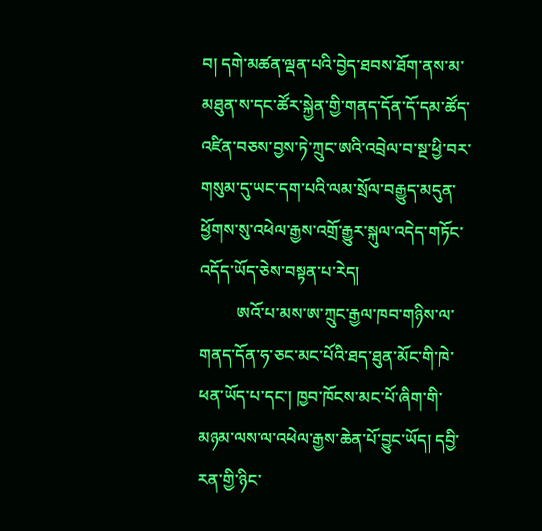བ། དགེ་མཚན་ལྡན་པའི་བྱེད་ཐབས་ཐོག་ནས་མ་མཐུན་ས་དང་ཚོར་སྐྱེན་གྱི་གནད་དོན་དོ་དམ་ཚོད་འཛིན་བཅས་བྱས་ཏེ་ཀྲུང་ཨའི་འབྲེལ་བ་སྔ་ཕྱི་བར་གསུམ་དུ་ཡང་དག་པའི་ལམ་སྲོལ་བརྒྱུད་མདུན་ཕྱོགས་སུ་འཕེལ་རྒྱས་འགྲོ་རྒྱུར་སྐུལ་འདེད་གཏོང་འདོད་ཡོད་ཅེས་བསྟན་པ་རེད།
         ཨའོ་པ་མས་ཨ་ཀྲུང་རྒྱལ་ཁབ་གཉིས་ལ་གནད་དོན་ཧ་ཅང་མང་པོའི་ཐད་ཐུན་མོང་གི་ཁེ་ཕན་ཡོད་པ་དང་། ཁྱབ་ཁོངས་མང་པོ་ཞིག་གི་མཉམ་ལས་ལ་འཕེལ་རྒྱས་ཆེན་པོ་བྱུང་ཡོད། དབྱི་རན་གྱི་ཉིང་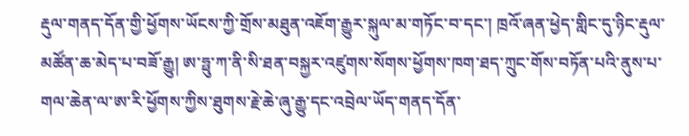རྡུལ་གནད་དོན་གྱི་ཕྱོགས་ཡོངས་ཀྱི་གྲོས་མཐུན་འཇོག་རྒྱུར་སྐུལ་མ་གཏོང་བ་དང་། ཁྲའོ་ཞན་ཕྱེད་གླིང་དུ་ཉིང་རྡུལ་མཚོན་ཆ་མེད་པ་བཟོ་རྒྱུ། ཨ་ཧྥུ་ཀ་ནི་སི་ཐན་བསྐྱར་འཛུགས་སོགས་ཕྱོགས་ཁག་ཐད་ཀྲུང་གོས་བཏོན་པའི་ནུས་པ་གལ་ཆེན་ལ་ཨ་རི་ཕྱོགས་ཀྱིས་ཐུགས་རྗེ་ཆེ་ཞུ་རྒྱུ་དང་འབྲེལ་ཡོད་གནད་དོན་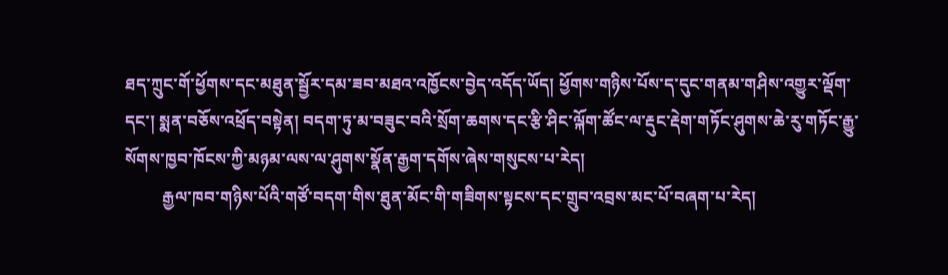ཐད་ཀྲུང་གོ་ཕྱོགས་དང་མཐུན་སྦྱོར་དམ་ཟབ་མཐའ་འཁྱོངས་བྱེད་འདོད་ཡོད། ཕྱོགས་གཉིས་པོས་ད་དུང་གནམ་གཤིས་འགྱུར་ལྡོག་དང་། སྨན་བཅོས་འཕྲོད་བསྟེན། བདག་ཏུ་མ་བཟུང་བའི་སྲོག་ཆགས་དང་རྩི་ཤིང་ལྐོག་ཚོང་ལ་རྡུང་རྡེག་གཏོང་ཤུགས་ཆེ་རུ་གཏོང་རྒྱུ་སོགས་ཁྱབ་ཁོངས་ཀྱི་མཉམ་ལས་ལ་ཤུགས་སྣོན་རྒྱག་དགོས་ཞེས་གསུངས་པ་རེད།
         རྒྱལ་ཁབ་གཉིས་པོའི་གཙོ་བདག་གིས་ཐུན་མོང་གི་གཟིགས་སྟངས་དང་གྲུབ་འབྲས་མང་པོ་བཞག་པ་རེད།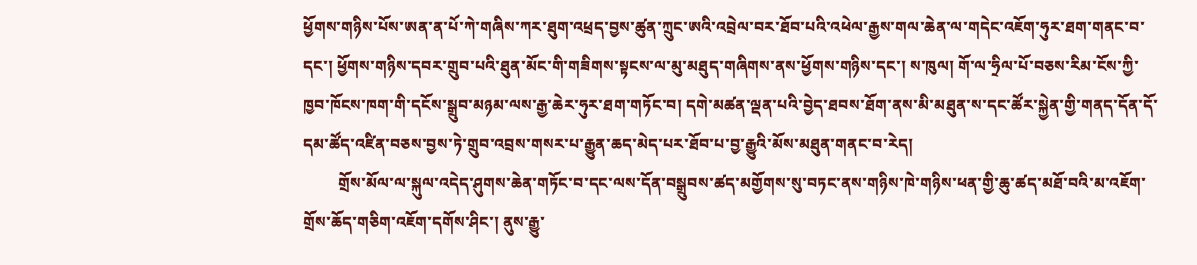ཕྱོགས་གཉིས་པོས་ཨན་ན་པོ་ཀེ་གཞིས་ཀར་ཐུག་འཕྲད་བྱས་ཚུན་ཀྲུང་ཨའི་འབྲེལ་བར་ཐོབ་པའི་འཕེལ་རྒྱས་གལ་ཆེན་ལ་གདེང་འཇོག་ཧུར་ཐག་གནང་བ་དང་། ཕྱོགས་གཉིས་དབར་གྲུབ་པའི་ཐུན་མོང་གི་གཟིགས་སྟངས་ལ་མུ་མཐུད་གཞིགས་ནས་ཕྱོགས་གཉིས་དང་། ས་ཁུལ། གོ་ལ་ཧྲིལ་པོ་བཅས་རིམ་ངོས་ཀྱི་ཁྱབ་ཁོངས་ཁག་གི་དངོས་སྒྲུབ་མཉམ་ལས་རྒྱ་ཆེར་ཧུར་ཐག་གཏོང་བ། དགེ་མཚན་ལྡན་པའི་བྱེད་ཐབས་ཐོག་ནས་མི་མཐུན་ས་དང་ཚོར་སྐྱེན་གྱི་གནད་དོན་དོ་དམ་ཚོད་འཛིན་བཅས་བྱས་ཏེ་གྲུབ་འབྲས་གསར་པ་རྒྱུན་ཆད་མེད་པར་ཐོབ་པ་བྱ་རྒྱུའི་མོས་མཐུན་གནང་བ་རེད།
         གྲོས་མོལ་ལ་སྐུལ་འདེད་ཤུགས་ཆེན་གཏོང་བ་དང་ལས་དོན་བསྒྲུབས་ཚད་མགྱོགས་སུ་བཏང་ནས་གཉིས་ཁེ་གཉིས་ཕན་གྱི་ཆུ་ཚད་མཐོ་བའི་མ་འཇོག་གྲོས་ཆོད་གཅིག་འཇོག་དགོས་ཤིང་། ནུས་རྒྱུ་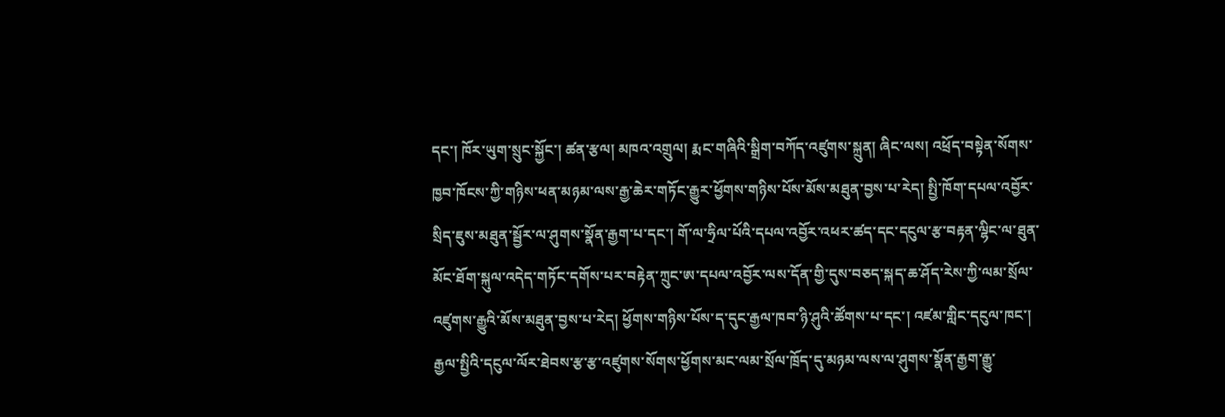དང་། ཁོར་ཡུག་སྲུང་སྐྱོང་། ཚན་རྩལ། མཁའ་འགྲུལ། རྨང་གཞིའི་སྒྲིག་བཀོད་འཛུགས་སྐྲུན། ཞིང་ལས། འཕྲོད་བསྟེན་སོགས་ཁྱབ་ཁོངས་ཀྱི་གཉིས་ཕན་མཉམ་ལས་རྒྱ་ཆེར་གཏོང་རྒྱུར་ཕྱོགས་གཉིས་པོས་མོས་མཐུན་བྱས་པ་རེད། སྤྱི་ཁོག་དཔལ་འབྱོར་སྲིད་ཇུས་མཐུན་སྦྱོར་ལ་ཤུགས་སྣོན་རྒྱག་པ་དང་། གོ་ལ་ཧྲིལ་པོའི་དཔལ་འབྱོར་འཕར་ཚད་དང་དངུལ་རྩ་བརྟན་ལྷིང་ལ་ཐུན་མོང་ཐོག་སྐུལ་འདེད་གཏོང་དགོས་པར་བརྟེན་ཀྲུང་ཨ་དཔལ་འབྱོར་ལས་དོན་གྱི་དུས་བཅད་སྐད་ཆ་ཤོད་རེས་ཀྱི་ལམ་སྲོལ་འཛུགས་རྒྱུའི་མོས་མཐུན་བྱས་པ་རེད། ཕྱོགས་གཉིས་པོས་ད་དུང་རྒྱལ་ཁབ་ཉི་ཤུའི་ཚོགས་པ་དང་། འཛམ་གླིང་དངུལ་ཁང་། རྒྱལ་སྤྱིའི་དངུལ་ལོར་ཐེབས་རྩ་རྩ་འཛུགས་སོགས་ཕྱོགས་མང་ལམ་སྲོལ་ཁྲོད་དུ་མཉམ་ལས་ལ་ཤུགས་སྣོན་རྒྱག་རྒྱུ་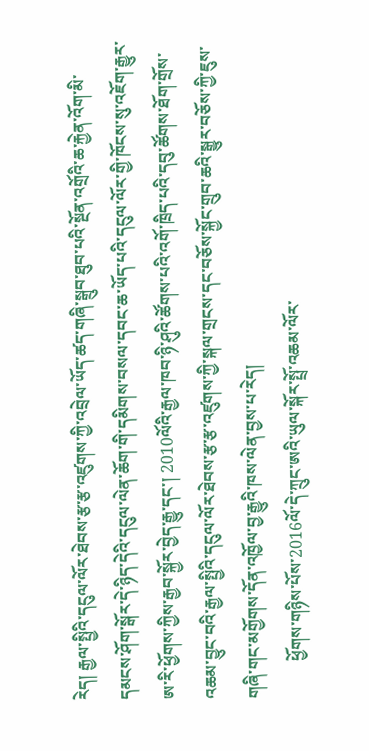རེད། རྒྱལ་སྤྱིའི་དངུལ་ལོར་ཐེབས་རྩ་རྩ་འཛུགས་ཀྱི་འབྲེལ་ཡོད་ཚད་གཞི་སྒྲུབ་ཐུབ་པའི་སྔོན་འགྲོའི་ཆ་རྐྱེན་འོག་མི་དམངས་ཤོག་སྒོར་དེ་ཉིད་དེའི་དངུལ་ལེན་ཆོག་གི་དམིགས་བསལ་དབང་ཆ་ཡོད་པའི་དངུལ་ལོར་གྱི་ཁོངས་སུ་འཇོག་རྒྱུར་ཨ་རི་ཕྱོགས་ཀྱིས་རྒྱབ་སྐྱོར་བྱེད་རྒྱུ་དང་། 2010ལོའི་རྒྱལ་ཁབ་ཉི་ཤུའི་ཚོགས་པའི་འགོ་ཁྲིད་པའི་དབུ་ཚོགས་ཐོག་གྲོས་འཆམ་བྱུང་བའི་རྒྱལ་སྤྱིའི་དངུལ་ལོར་ཐེབས་རྩ་རྩ་འཛུགས་ཀྱི་སྐལ་གྲངས་དང་བཅོས་སྐྱོང་གྲུབ་ཆའི་སྒྱུར་བཅོས་ཀྱི་ཇུས་གཞི་གང་མགྱོགས་དོན་འཁྱོལ་བྱ་རྒྱུའི་ཁས་ལེན་བྱས་པ་རེད།
         ཕྱོགས་གཉིས་པོས་2016ལོ་དེ་ཀྲུང་ཨའི་ཡུལ་སྐོར་སྤྲོ་འཆམ་ལོར་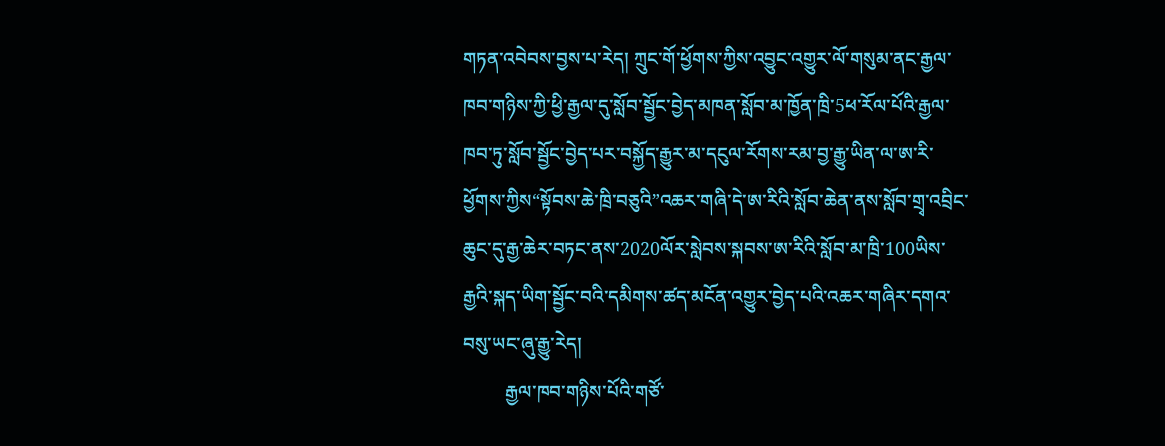གཏན་འབེབས་བྱས་པ་རེད། ཀྲུང་གོ་ཕྱོགས་ཀྱིས་འབྱུང་འགྱུར་ལོ་གསུམ་ནང་རྒྱལ་ཁབ་གཉིས་ཀྱི་ཕྱི་རྒྱལ་དུ་སློབ་སྦྱོང་བྱེད་མཁན་སློབ་མ་ཁྱོན་ཁྲི་5ཕ་རོལ་པོའི་རྒྱལ་ཁབ་ཏུ་སློབ་སྦྱོང་བྱེད་པར་བསྐྱོད་རྒྱུར་མ་དངུལ་རོགས་རམ་བྱ་རྒྱུ་ཡིན་ལ་ཨ་རི་ཕྱོགས་ཀྱིས“སྟོབས་ཆེ་ཁྲི་བཅུའི”འཆར་གཞི་དེ་ཨ་རིའི་སློབ་ཆེན་ནས་སློབ་གྲྭ་འབྲིང་ཆུང་དུ་རྒྱ་ཆེར་བཏང་ནས་2020ལོར་སླེབས་སྐབས་ཨ་རིའི་སློབ་མ་ཁྲི་100ཡིས་རྒྱའི་སྐད་ཡིག་སྦྱོང་བའི་དམིགས་ཚད་མངོན་འགྱུར་བྱེད་པའི་འཆར་གཞིར་དགའ་བསུ་ཡང་ཞུ་རྒྱུ་རེད།
         རྒྱལ་ཁབ་གཉིས་པོའི་གཙོ་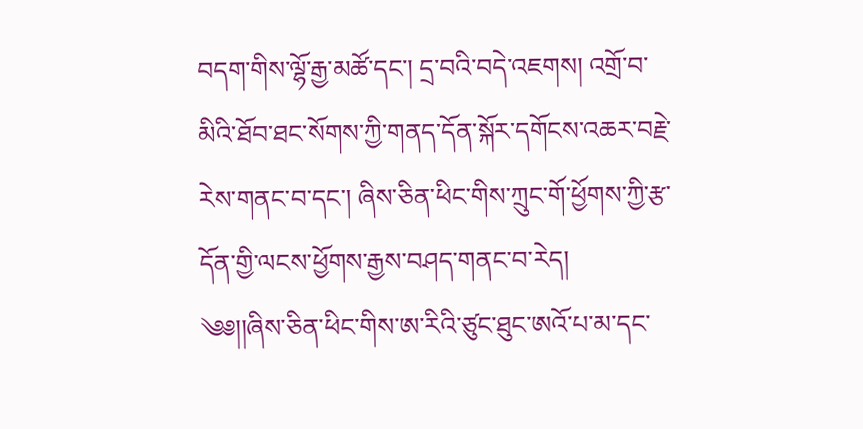བདག་གིས་ལྷོ་རྒྱ་མཚོ་དང་། དྲ་བའི་བདེ་འཇགས། འགྲོ་བ་མིའི་ཐོབ་ཐང་སོགས་ཀྱི་གནད་དོན་སྐོར་དགོངས་འཆར་བརྗེ་རེས་གནང་བ་དང་། ཞིས་ཅིན་ཕིང་གིས་ཀྲུང་གོ་ཕྱོགས་ཀྱི་རྩ་དོན་གྱི་ལངས་ཕྱོགས་རྒྱས་བཤད་གནང་བ་རེད།
༄༅།།ཞིས་ཅིན་ཕིང་གིས་ཨ་རིའི་ཙུང་ཐུང་ཨའོ་པ་མ་དང་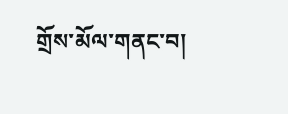གྲོས་མོལ་གནང་བ།